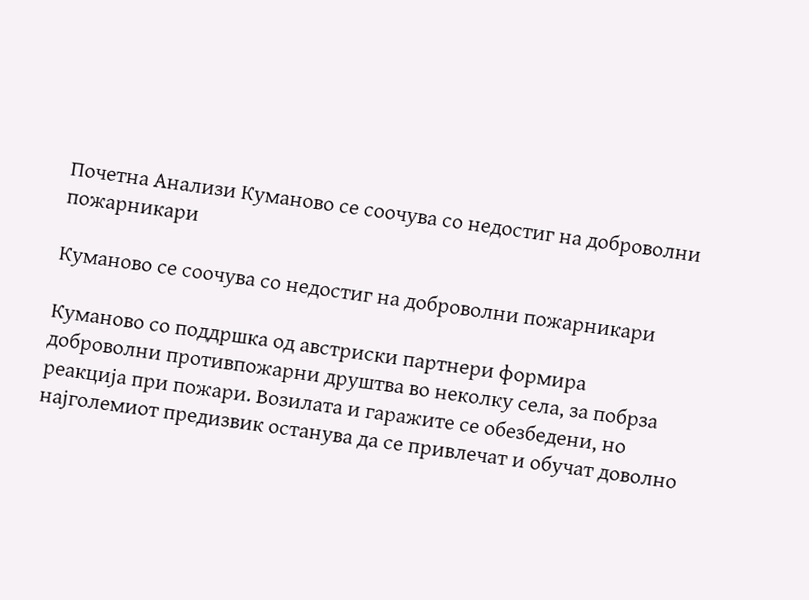Почетна Анализи Куманово се соочува со недостиг на доброволни пожарникари

Куманово се соочува со недостиг на доброволни пожарникари

Куманово со поддршка од австриски партнери формира доброволни противпожарни друштва во неколку села, за побрза реакција при пожари. Возилата и гаражите се обезбедени, но најголемиот предизвик останува да се привлечат и обучат доволно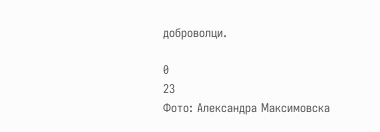доброволци.

0
23
Фото: Александра Максимовска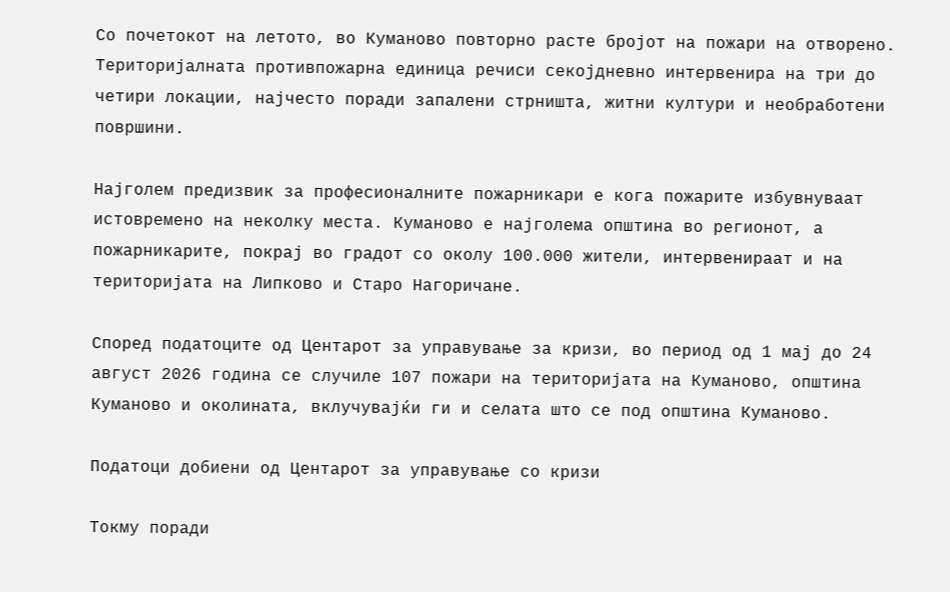Со почетокот на летото, во Куманово повторно расте бројот на пожари на отворено. Територијалната противпожарна единица речиси секојдневно интервенира на три до четири локации, најчесто поради запалени стрништа, житни култури и необработени површини.

Најголем предизвик за професионалните пожарникари е кога пожарите избувнуваат истовремено на неколку места. Куманово е најголема општина во регионот, а пожарникарите, покрај во градот со околу 100.000 жители, интервенираат и на територијата на Липково и Старо Нагоричане.

Според податоците од Центарот за управување за кризи, во период од 1 мај до 24 август 2026 година се случиле 107 пожари на територијата на Куманово, општина Куманово и околината, вклучувајќи ги и селата што се под општина Куманово.

Податоци добиени од Центарот за управување со кризи

Токму поради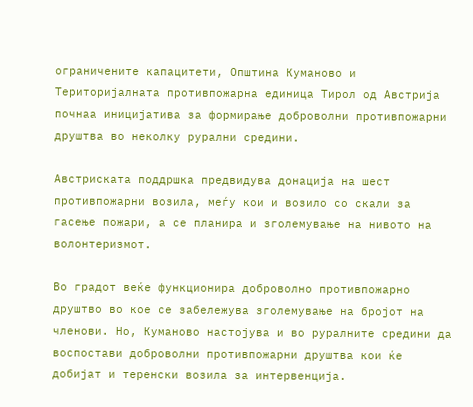ограничените капацитети, Општина Куманово и Територијалната противпожарна единица Тирол од Австрија почнаа иницијатива за формирање доброволни противпожарни друштва во неколку рурални средини.

Австриската поддршка предвидува донација на шест противпожарни возила, меѓу кои и возило со скали за гасење пожари, а се планира и зголемување на нивото на волонтеризмот.

Во градот веќе функционира доброволно противпожарно друштво во кое се забележува зголемување на бројот на членови. Но, Куманово настојува и во руралните средини да воспостави доброволни противпожарни друштва кои ќе добијат и теренски возила за интервенција.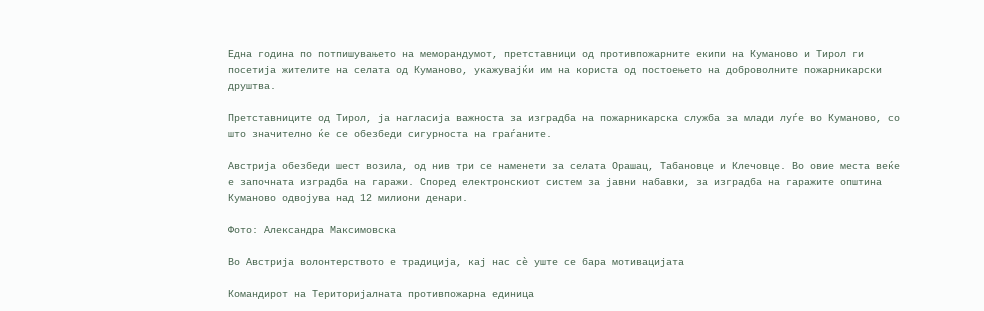Една година по потпишувањето на меморандумот, претставници од противпожарните екипи на Куманово и Тирол ги посетија жителите на селата од Куманово, укажувајќи им на користа од постоењето на доброволните пожарникарски друштва.

Претставниците од Тирол, ја нагласија важноста за изградба на пожарникарска служба за млади луѓе во Куманово, со што значително ќе се обезбеди сигурноста на граѓаните.

Австрија обезбеди шест возила, од нив три се наменети за селата Орашац, Табановце и Клечовце. Во овие места веќе е започната изградба на гаражи. Според електронскиот систем за јавни набавки, за изградба на гаражите општина Куманово одвојува над 12 милиони денари.

Фото: Александра Максимовска

Во Австрија волонтерството е традиција, кај нас сè уште се бара мотивацијата

Командирот на Територијалната противпожарна единица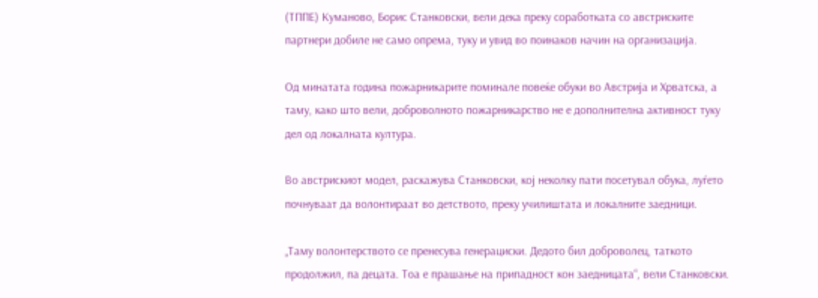(ТППЕ) Куманово, Борис Станковски, вели дека преку соработката со австриските партнери добиле не само опрема, туку и увид во поинаков начин на организација.

Од минатата година пожарникарите поминале повеќе обуки во Австрија и Хрватска, а таму, како што вели, доброволното пожарникарство не е дополнителна активност туку дел од локалната култура.

Во австрискиот модел, раскажува Станковски, кој неколку пати посетувал обука, луѓето почнуваат да волонтираат во детството, преку училиштата и локалните заедници.

„Таму волонтерството се пренесува генерациски. Дедото бил доброволец, таткото продолжил, па децата. Тоа е прашање на припадност кон заедницата“, вели Станковски.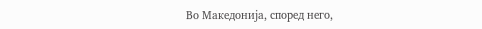Во Македонија, според него,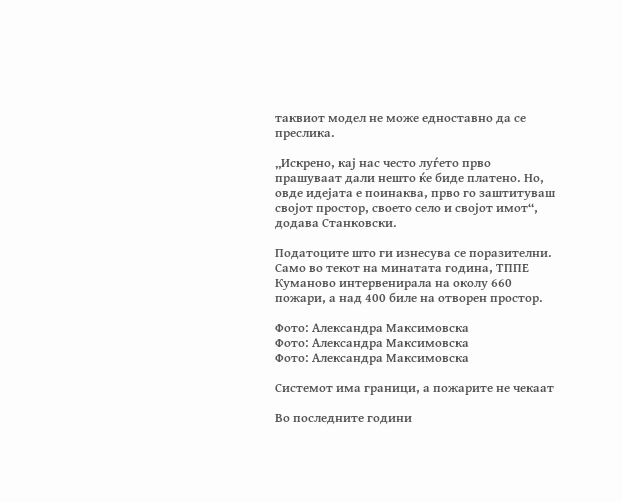таквиот модел не може едноставно да се преслика.

„Искрено, кај нас често луѓето прво прашуваат дали нешто ќе биде платено. Но, овде идејата е поинаква, прво го заштитуваш својот простор, своето село и својот имот“, додава Станковски.

Податоците што ги изнесува се поразителни. Само во текот на минатата година, ТППЕ Куманово интервенирала на околу 660 пожари, а над 400 биле на отворен простор.

Фото: Александра Максимовска
Фото: Александра Максимовска
Фото: Александра Максимовска

Системот има граници, а пожарите не чекаат

Во последните години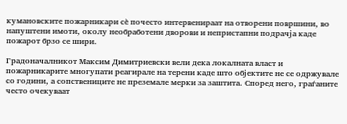кумановските пожарникари сè почесто интервенираат на отворени површини, во напуштени имоти, околу необработени дворови и непристапни подрачја каде пожарот брзо се шири.

Градоначалникот Максим Димитриевски вели дека локалната власт и пожарникарите многупати реагирале на терени каде што објектите не се одржувале со години, а сопствениците не преземале мерки за заштита. Според него, граѓаните често очекуваат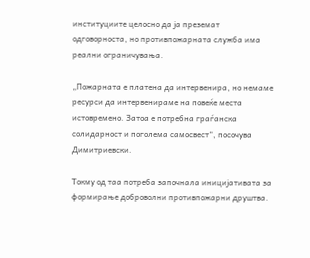институциите целосно да ја преземат одговорноста, но противпожарната служба има реални ограничувања.

„Пожарната е платена да интервенира, но немаме ресурси да интервенираме на повеќе места истовремено. Затоа е потребна граѓанска солидарност и поголема самосвест“, посочува Димитриевски.

Токму од таа потреба започнала иницијативата за формирање доброволни противпожарни друштва.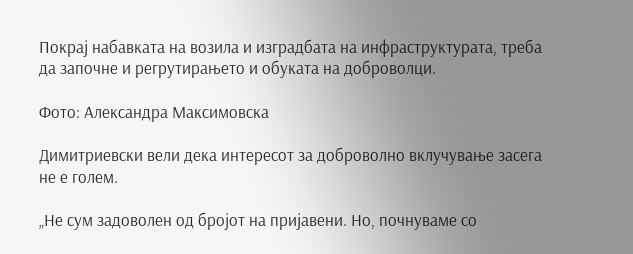Покрај набавката на возила и изградбата на инфраструктурата, треба да започне и регрутирањето и обуката на доброволци.

Фото: Александра Максимовска

Димитриевски вели дека интересот за доброволно вклучување засега не е голем.

„Не сум задоволен од бројот на пријавени. Но, почнуваме со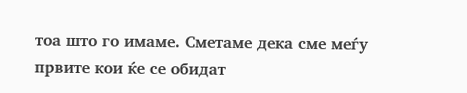тоа што го имаме. Сметаме дека сме меѓу првите кои ќе се обидат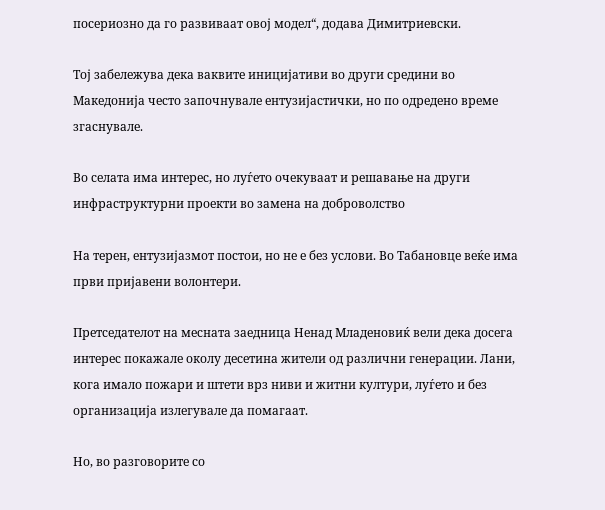посериозно да го развиваат овој модел“, додава Димитриевски.

Тој забележува дека ваквите иницијативи во други средини во Македонија често започнувале ентузијастички, но по одредено време згаснувале.

Во селата има интерес, но луѓето очекуваат и решавање на други инфраструктурни проекти во замена на доброволство

На терен, ентузијазмот постои, но не е без услови. Во Табановце веќе има први пријавени волонтери.

Претседателот на месната заедница Ненад Младеновиќ вели дека досега интерес покажале околу десетина жители од различни генерации. Лани, кога имало пожари и штети врз ниви и житни култури, луѓето и без организација излегувале да помагаат.

Но, во разговорите со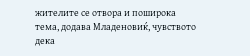жителите се отвора и поширока тема, додава Младеновиќ, чувството дека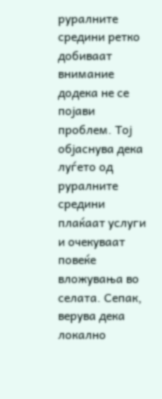руралните средини ретко добиваат внимание додека не се појави проблем. Тој објаснува дека луѓето од руралните средини плаќаат услуги и очекуваат повеќе вложувања во селата. Сепак, верува дека локално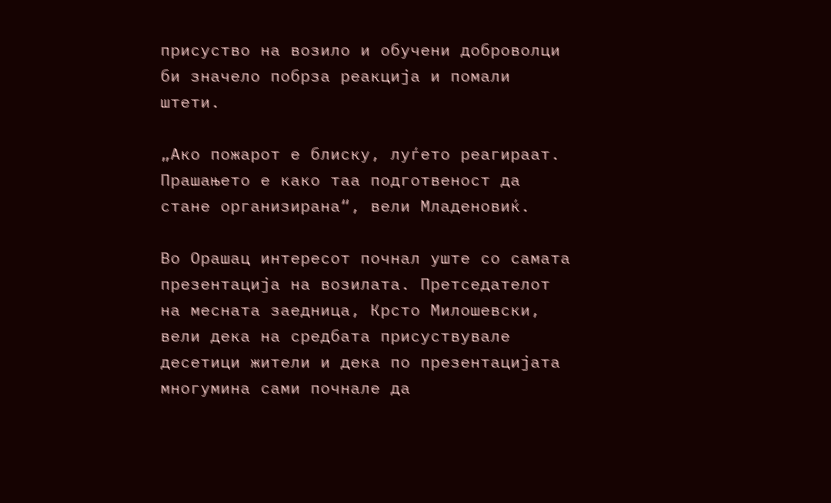присуство на возило и обучени доброволци би значело побрза реакција и помали штети.

„Ако пожарот е блиску, луѓето реагираат. Прашањето е како таа подготвеност да стане организирана“, вели Младеновиќ.

Во Орашац интересот почнал уште со самата презентација на возилата. Претседателот на месната заедница, Крсто Милошевски, вели дека на средбата присуствувале десетици жители и дека по презентацијата многумина сами почнале да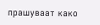прашуваат како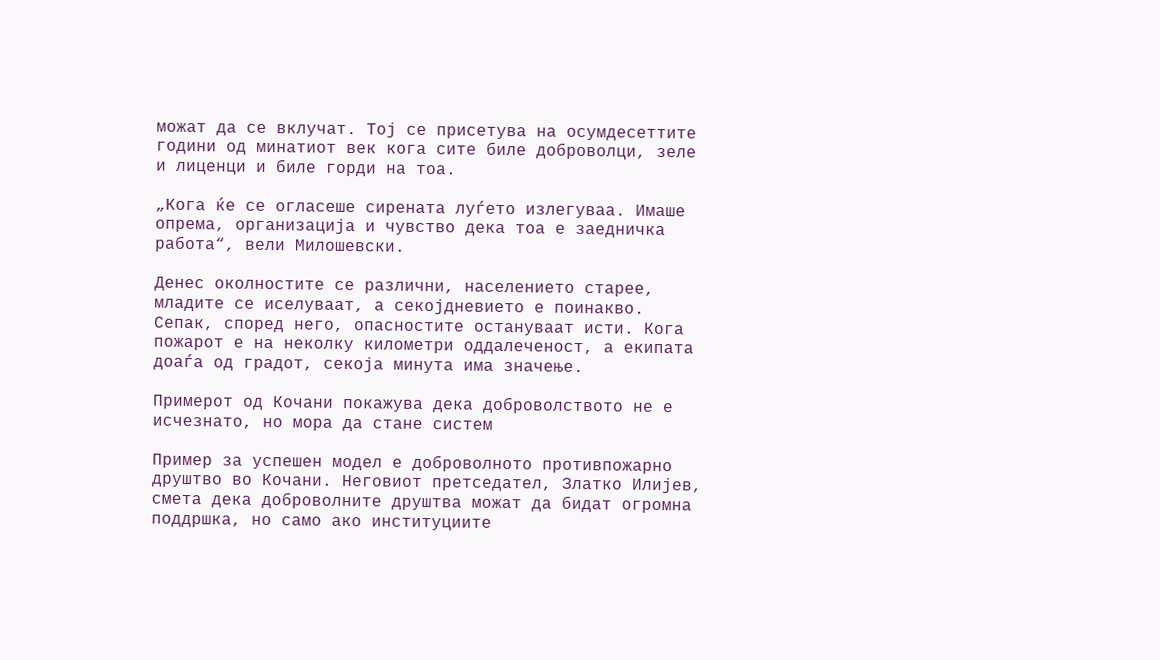можат да се вклучат. Тој се присетува на осумдесеттите години од минатиот век кога сите биле доброволци, зеле и лиценци и биле горди на тоа.

„Кога ќе се огласеше сирената луѓето излегуваа. Имаше опрема, организација и чувство дека тоа е заедничка работа“, вели Милошевски.

Денес околностите се различни, населението старее, младите се иселуваат, а секојдневието е поинакво. Сепак, според него, опасностите остануваат исти. Кога пожарот е на неколку километри оддалеченост, а екипата доаѓа од градот, секоја минута има значење.

Примерот од Кочани покажува дека доброволството не е исчезнато, но мора да стане систем

Пример за успешен модел е доброволното противпожарно друштво во Кочани. Неговиот претседател, Златко Илијев, смета дека доброволните друштва можат да бидат огромна поддршка, но само ако институциите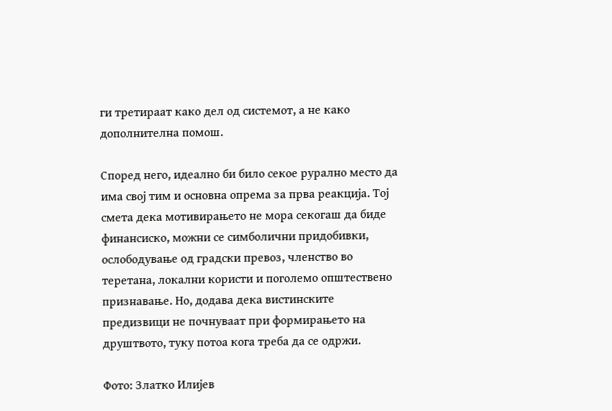ги третираат како дел од системот, а не како дополнителна помош.

Според него, идеално би било секое рурално место да има свој тим и основна опрема за прва реакција. Тој смета дека мотивирањето не мора секогаш да биде финансиско, можни се симболични придобивки, ослободување од градски превоз, членство во теретана, локални користи и поголемо општествено признавање. Но, додава дека вистинските предизвици не почнуваат при формирањето на друштвото, туку потоа кога треба да се одржи.

Фото: Златко Илијев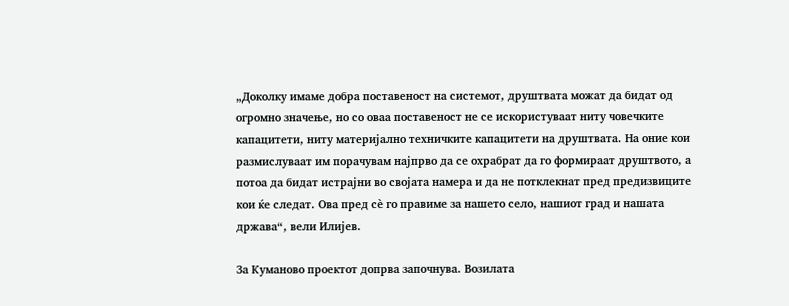„Доколку имаме добра поставеност на системот, друштвата можат да бидат од огромно значење, но со оваа поставеност не се искористуваат ниту човечките капацитети, ниту материјално техничките капацитети на друштвата. На оние кои размислуваат им порачувам најпрво да се охрабрат да го формираат друштвото, а потоа да бидат истрајни во својата намера и да не потклекнат пред предизвиците кои ќе следат. Ова пред сè го правиме за нашето село, нашиот град и нашата држава“, вели Илијев.

За Куманово проектот допрва започнува. Возилата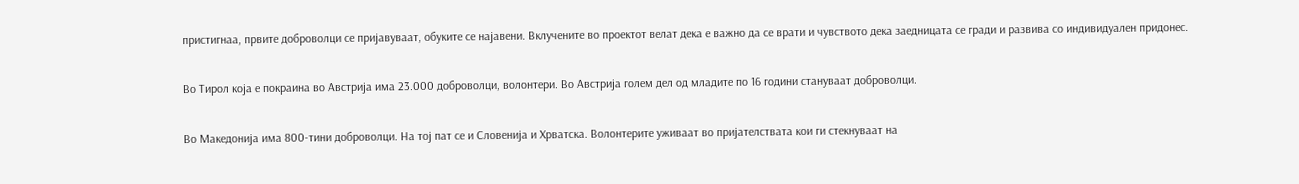пристигнаа, првите доброволци се пријавуваат, обуките се најавени. Вклучените во проектот велат дека е важно да се врати и чувството дека заедницата се гради и развива со индивидуален придонес.

Во Тирол која е покраина во Австрија има 23.000 доброволци, волонтери. Во Австрија голем дел од младите по 16 години стануваат доброволци.

Во Македонија има 800-тини доброволци. На тој пат се и Словенија и Хрватска. Волонтерите уживаат во пријателствата кои ги стекнуваат на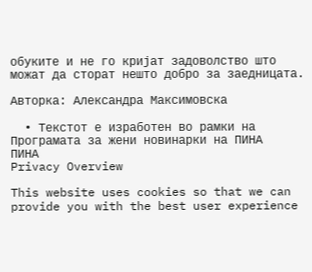обуките и не го кријат задоволство што можат да сторат нешто добро за заедницата.

Авторка: Александра Максимовска

  • Текстот е изработен во рамки на Програмата за жени новинарки на ПИНА
ПИНА
Privacy Overview

This website uses cookies so that we can provide you with the best user experience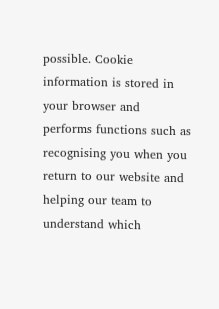possible. Cookie information is stored in your browser and performs functions such as recognising you when you return to our website and helping our team to understand which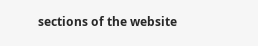sections of the website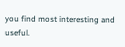you find most interesting and useful.